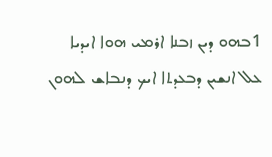1ܒܗܘ ܕܝܢ ܙܒܢܐ ܐܪܡܝ ܗܘܐ ܐܝܕܝܐ ܥܠ ܐܢܫܝܢ ܕܒܥܕܬܐ ܐܝܟ ܕܢܒܐܫ ܠܗܘܢ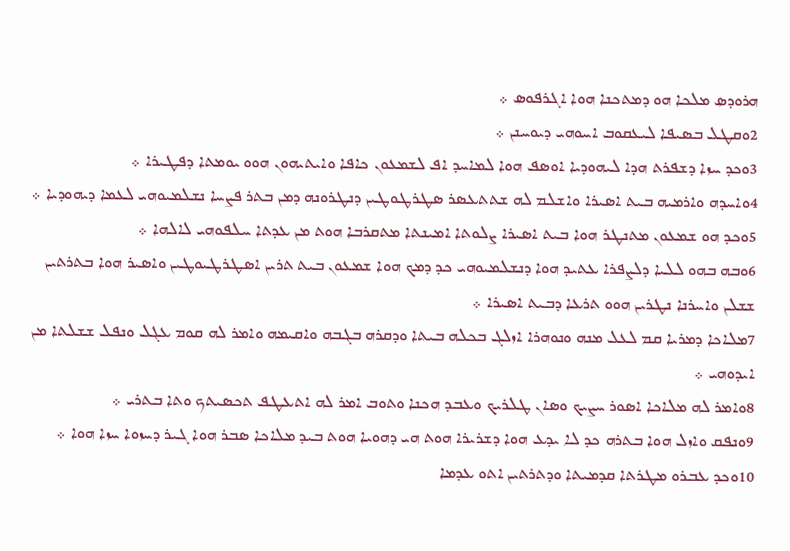ܗܪܘܕܤ ܡܠܟܐ ܗܘ ܕܡܬܟܢܐ ܗܘܐ ܐܓܪܦܘܤ ܀
2ܘܩܛܠ ܒܤܝܦܐ ܠܝܥܩܘܒ ܐܚܘܗܝ ܕܝܘܚܢܢ ܀
3ܘܟܕ ܚܙܐ ܕܫܦܪܬ ܗܕܐ ܠܝܗܘܕܝܐ ܐܘܤܦ ܗܘܐ ܠܡܐܚܕ ܐܦ ܠܫܡܥܘܢ ܟܐܦܐ ܘܐܝܬܝܗܘܢ ܗܘܘ ܝܘܡܬܐ ܕܦܛܝܪܐ ܀
4ܘܐܚܕܗ ܘܐܪܡܝܗ ܒܝܬ ܐܤܝܪܐ ܘܐܫܠܡ ܠܗ ܫܬܬܥܤܪ ܤܛܪܛܘܛܝܢ ܕܢܛܪܘܢܗ ܕܡܢ ܒܬܪ ܦܨܚܐ ܢܫܠܡܝܘܗܝ ܠܥܡܐ ܕܝܗܘܕܝܐ ܀
5ܘܟܕ ܗܘ ܫܡܥܘܢ ܡܬܢܛܪ ܗܘܐ ܒܝܬ ܐܤܝܪܐ ܨܠܘܬܐ ܐܡܝܢܬܐ ܡܬܩܪܒܐ ܗܘܬ ܡܢ ܥܕܬܐ ܚܠܦܘܗܝ ܠܐܠܗܐ ܀
6ܘܒܗ ܒܗܘ ܠܠܝܐ ܕܠܨܦܪܐ ܥܬܝܕ ܗܘܐ ܕܢܫܠܡܝܘܗܝ ܟܕ ܕܡܟ ܗܘܐ ܫܡܥܘܢ ܒܝܬ ܬܪܝܢ ܐܤܛܪܛܝܘܛܝܢ ܘܐܤܝܪ ܗܘܐ ܒܬܪܬܝܢ ܫܫܠܢ ܘܐܚܪܢܐ ܢܛܪܝܢ ܗܘܘ ܬܪܥܐ ܕܒܝܬ ܐܤܝܪܐ ܀
7ܡܠܐܟܐ ܕܡܪܝܐ ܩܡ ܠܥܠ ܡܢܗ ܘܢܘܗܪܐ ܐܙܠܓ ܒܟܠܗ ܒܝܬܐ ܘܕܩܪܗ ܒܓܒܗ ܘܐܩܝܡܗ ܘܐܡܪ ܠܗ ܩܘܡ ܥܓܠ ܘܢܦܠ ܫܫܠܬܐ ܡܢ ܐܝܕܘܗܝ ܀
8ܘܐܡܪ ܠܗ ܡܠܐܟܐ ܐܤܘܪ ܚܨܝܟ ܘܤܐܢ ܛܠܪܝܟ ܘܥܒܕ ܗܟܢܐ ܘܬܘܒ ܐܡܪ ܠܗ ܐܬܥܛܦ ܬܟܤܝܬܟ ܘܬܐ ܒܬܪܝ ܀
9ܘܢܦܩ ܘܐܙܠ ܗܘܐ ܒܬܪܗ ܟܕ ܠܐ ܝܕܥ ܗܘܐ ܕܫܪܝܪܐ ܗܘܬ ܗܝ ܕܗܘܝܐ ܗܘܬ ܒܝܕ ܡܠܐܟܐ ܤܒܪ ܗܘܐ ܓܝܪ ܕܚܙܘܐ ܚܙܐ ܗܘܐ ܀
10ܘܟܕ ܥܒܪܘ ܡܛܪܬܐ ܩܕܡܝܬܐ ܘܕܬܪܬܝܢ ܐܬܘ ܥܕܡܐ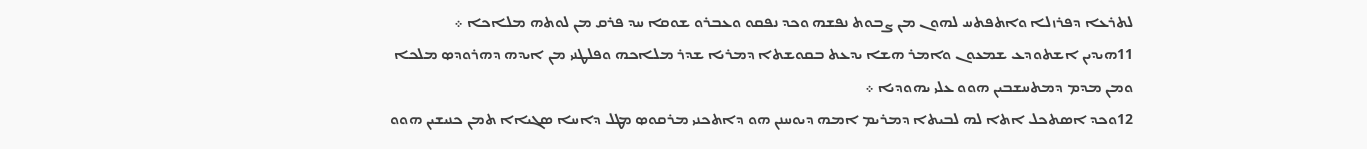ܠܬܪܥܐ ܕܦܪܙܠܐ ܘܐܬܦܬܚ ܠܗܘܢ ܡܢ ܨܒܘܬ ܢܦܫܗ ܘܟܕ ܢܦܩܘ ܘܥܒܪܘ ܫܘܩܐ ܚܕ ܦܪܩ ܡܢ ܠܘܬܗ ܡܠܐܟܐ ܀
11ܗܝܕܝܢ ܐܫܬܘܕܥ ܫܡܥܘܢ ܘܐܡܪ ܗܫܐ ܝܕܥܬ ܒܩܘܫܬܐ ܕܡܪܝܐ ܫܕܪ ܡܠܐܟܗ ܘܦܠܛܢܝ ܡܢ ܐܝܕܗ ܕܗܪܘܕܤ ܡܠܟܐ ܘܡܢ ܡܕܡ ܕܡܬܚܫܒܝܢ ܗܘܘ ܥܠܝ ܝܗܘܕܝܐ ܀
12ܘܟܕ ܐܤܬܟܠ ܐܬܐ ܠܗ ܠܒܝܬܐ ܕܡܪܝܡ ܐܡܗ ܕܝܘܚܢܢ ܗܘ ܕܐܬܟܢܝ ܡܪܩܘܤ ܡܛܠ ܕܐܚܐ ܤܓܝܐܐ ܬܡܢ ܟܢܝܫܝܢ ܗܘܘ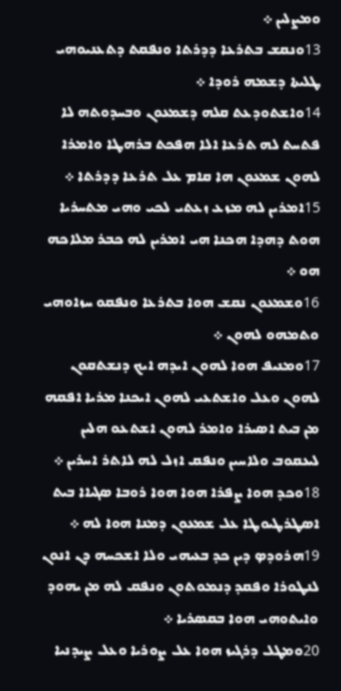ܘܡܨܠܝܢ ܀
13ܘܢܩܫ ܒܬܪܥܐ ܕܕܪܬܐ ܘܢܦܩܬ ܕܬܥܢܝܘܗܝ ܛܠܝܬܐ ܕܫܡܗ ܪܘܕܐ ܀
14ܘܐܫܬܘܕܥܬ ܩܠܗ ܕܫܡܥܘܢ ܘܒܚܕܘܬܗ ܠܐ ܦܬܚܬ ܠܗ ܬܪܥܐ ܐܠܐ ܗܦܟܬ ܒܪܗܛܐ ܘܐܡܪܐ ܠܗܘܢ ܫܡܥܘܢ ܗܐ ܩܐܡ ܥܠ ܬܪܥܐ ܕܕܪܬܐ ܀
15ܐܡܪܝܢ ܠܗ ܡܙܥ ܙܥܬܝ ܠܟܝ ܘܗܝ ܡܬܚܪܝܐ ܗܘܬ ܕܗܕܐ ܗܟܢܐ ܗܝ ܐܡܪܝܢ ܠܗ ܟܒܪ ܡܠܐܟܗ ܗܘ ܀
16ܘܫܡܥܘܢ ܢܩܫ ܗܘܐ ܒܬܪܥܐ ܘܢܦܩܘ ܚܙܐܘܗܝ ܘܬܡܗܘ ܠܗܘܢ ܀
17ܘܡܢܝܦ ܗܘܐ ܠܗܘܢ ܐܝܕܗ ܐܝܟ ܕܢܫܬܩܘܢ ܠܗܘܢ ܘܥܠ ܘܐܫܬܥܝ ܠܗܘܢ ܐܝܟܢܐ ܡܪܝܐ ܐܦܩܗ ܡܢ ܒܝܬ ܐܤܝܪܐ ܘܐܡܪ ܠܗܘܢ ܐܫܬܥܘ ܗܠܝܢ ܠܝܥܩܘܒ ܘܠܐܚܝܢ ܘܢܦܩ ܐܙܠ ܠܗ ܠܐܬܪ ܐܚܪܝܢ ܀
18ܘܟܕ ܗܘܐ ܨܦܪܐ ܗܘܐ ܗܘܐ ܪܘܒܐ ܤܓܝܐܐ ܒܝܬ ܐܤܛܪܛܝܘܛܐ ܥܠ ܫܡܥܘܢ ܕܡܢܐ ܗܘܐ ܠܗ ܀
19ܗܪܘܕܤ ܕܝܢ ܟܕ ܒܥܝܗܝ ܘܠܐ ܐܫܟܚܗ ܕܢ ܐܢܘܢ ܠܢܛܘܪܐ ܘܦܩܕ ܕܢܡܘܬܘܢ ܘܢܦܩ ܠܗ ܡܢ ܝܗܘܕ ܘܐܝܬܘܗܝ ܗܘܐ ܒܩܤܪܝܐ ܀
20ܘܡܛܠ ܕܪܓܝܙ ܗܘܐ ܥܠ ܨܘܪܝܐ ܘܥܠ ܨܝܕܢܝܐ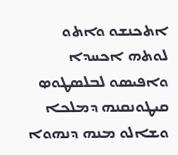ܐܬܟܢܫܘ ܘܐܬܘ ܠܘܬܗ ܐܟܚܕܐ ܘܐܦܝܤܘ ܠܒܠܤܛܘܤ ܩܝܛܘܢܩܢܗ ܕܡܠܟܐ ܘܫܐܠܘ ܡܢܗ ܕܢܗܘܐ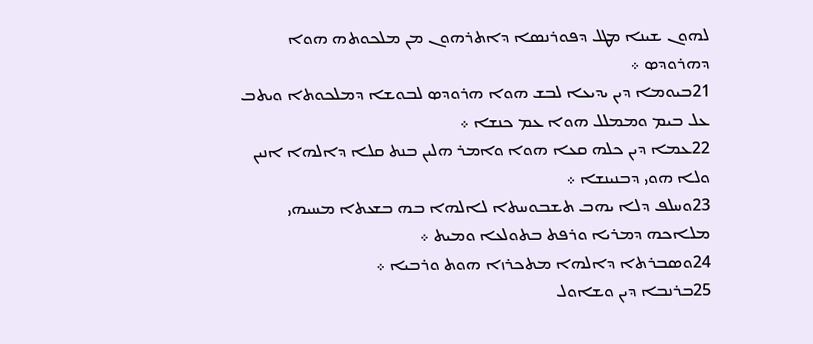ܠܗܘܢ ܫܝܢܐ ܡܛܠ ܕܦܘܪܢܤܐ ܕܐܬܪܗܘܢ ܡܢ ܡܠܟܘܬܗ ܗܘܐ ܕܗܪܘܕܤ ܀
21ܒܝܘܡܐ ܕܝܢ ܝܕܝܥܐ ܠܒܫ ܗܘܐ ܗܪܘܕܤ ܠܒܘܫܐ ܕܡܠܟܘܬܐ ܘܝܬܒ ܥܠ ܒܝܡ ܘܡܡܠܠ ܗܘܐ ܥܡ ܟܢܫܐ ܀
22ܥܡܐ ܕܝܢ ܟܠܗ ܩܥܐ ܗܘܐ ܘܐܡܪ ܗܠܝܢ ܒܢܬ ܩܠܐ ܕܐܠܗܐ ܐܢܝܢ ܘܠܐ ܗܘܝ ܕܒܢܝܢܫܐ ܀
23ܘܚܠܦ ܕܠܐ ܝܗܒ ܬܫܒܘܚܬܐ ܠܐܠܗܐ ܒܗ ܒܫܥܬܐ ܡܚܝܗܝ ܡܠܐܟܗ ܕܡܪܝܐ ܘܪܦܬ ܒܬܘܠܥܐ ܘܡܝܬ ܀
24ܘܤܒܪܬܐ ܕܐܠܗܐ ܡܬܟܪܙܐ ܗܘܬ ܘܪܒܝܐ ܀
25ܒܪܢܒܐ ܕܝܢ ܘܫܐܘܠ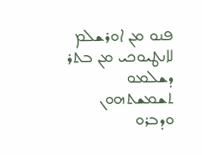ܦܢܘ ܡܢ ܐܘܪܫܠܡ ܠܐܢܛܝܘܟܝ ܡܢ ܒܬܪ ܕܫܠܡܘ ܬܫܡܫܬܗܘܢ ܘܕܒܪܘ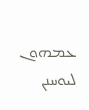ܥܡܗܘܢ ܠܝܘܚܢܢ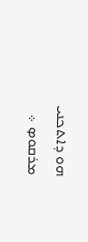ܗܘ ܕܐܬܟܢܝ ܡܪܩܘܤ ܀